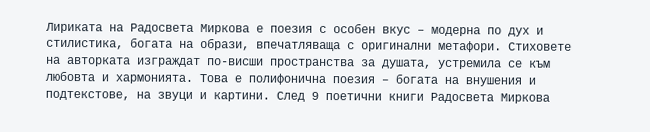Лириката на Радосвета Миркова е поезия с особен вкус – модерна по дух и стилистика, богата на образи, впечатляваща с оригинални метафори. Стиховете на авторката изграждат по-висши пространства за душата, устремила се към любовта и хармонията. Това е полифонична поезия – богата на внушения и подтекстове, на звуци и картини. След 9 поетични книги Радосвета Миркова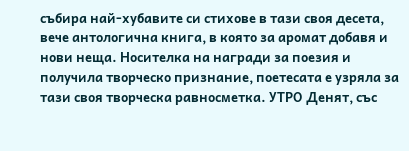събира най-хубавите си стихове в тази своя десета, вече антологична книга, в която за аромат добавя и нови неща. Носителка на награди за поезия и получила творческо признание, поетесата е узряла за тази своя творческа равносметка. УТРО Денят, със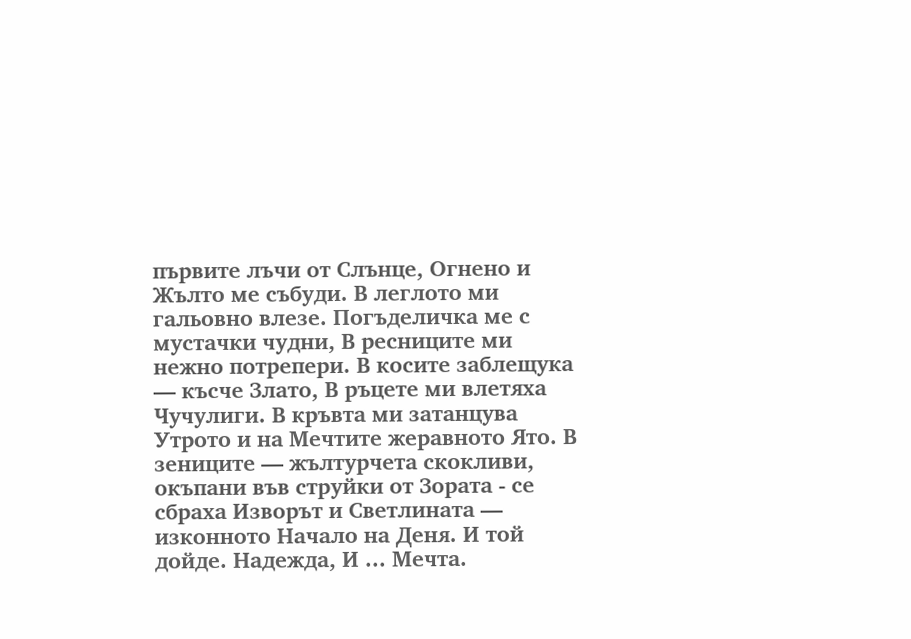първите лъчи от Слънце, Огнено и Жълто ме събуди. В леглото ми гальовно влезе. Погъделичка ме с мустачки чудни, В ресниците ми нежно потрепери. В косите заблещука — късче Злато, В ръцете ми влетяха Чучулиги. В кръвта ми затанцува Утрото и на Мечтите жеравното Ято. В зениците — жълтурчета скокливи, окъпани във струйки от Зората - се сбраха Изворът и Светлината — изконното Начало на Деня. И той дойде. Надежда, И ... Мечта.